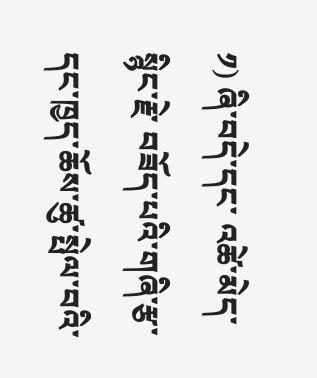༡) ཞི་བདེ་དང་ འཚེ་མེད་ སྙིང་རྗེ་ བཟོད་པའི་གཞི་རྩ་དང་ཁྱད་ཆོས་ཚུ་སྤེལ་བའི་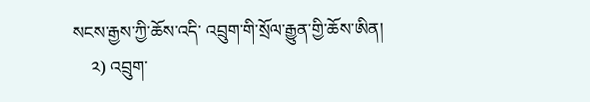སངས་རྒྱས་ཀྱི་ཆོས་འདི་ འབྲུག་གི་སྲོལ་རྒྱུན་གྱི་ཆོས་ཨིན།
    ༢) འབྲུག་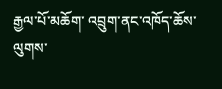རྒྱལ་པོ་མཆོག་ འབྲུག་ནང་འཁོད་ཆོས་ལུགས་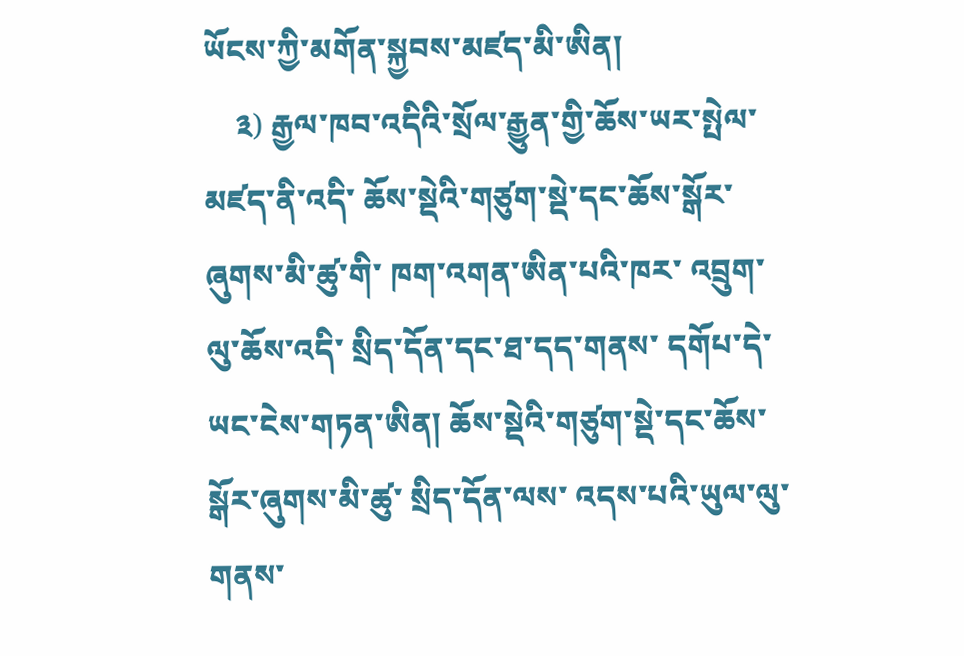ཡོངས་ཀྱི་མགོན་སྐྱབས་མཛད་མི་ཨིན།
    ༣) རྒྱལ་ཁབ་འདིའི་སྲོལ་རྒྱུན་གྱི་ཆོས་ཡར་སྤེལ་མཛད་ནི་འདི་ ཆོས་སྡེའི་གཙུག་སྡེ་དང་ཆོས་སྒོར་ ཞུགས་མི་ཚུ་གི་ ཁག་འགན་ཨིན་པའི་ཁར་ འབྲུག་ལུ་ཆོས་འདི་ སྲིད་དོན་དང་ཐ་དད་གནས་ དགོཔ་དེ་ཡང་ངེས་གཏན་ཨིན། ཆོས་སྡེའི་གཙུག་སྡེ་དང་ཆོས་སྒོར་ཞུགས་མི་ཚུ་ སྲིད་དོན་ལས་ འདས་པའི་ཡུལ་ལུ་གནས་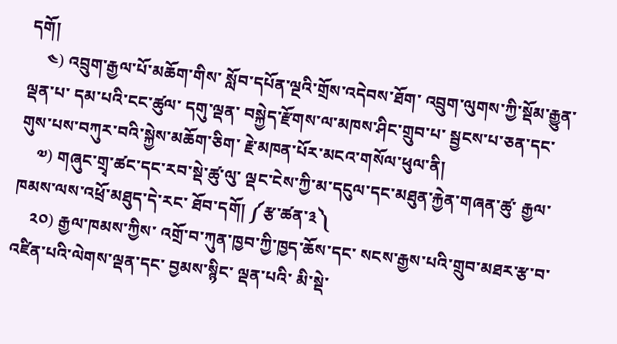དགོ།
    ༤) འབྲུག་རྒྱལ་པོ་མཆོག་གིས་ སློབ་དཔོན་ལྔའི་གྲོས་འདེབས་ཐོག་ འབྲུག་ལུགས་ཀྱི་སྡོམ་རྒྱུན་ ལྡན་པ་ དམ་པའི་ངང་ཚུལ་ དགུ་ལྡན་ བསྐྱེད་རྫོགས་ལ་མཁས་ཤིང་གྲུབ་པ་ སྦྱངས་པ་ཅན་དང་ གུས་པས་བཀུར་བའི་སྐྱེས་མཆོག་ཅིག་ རྗེ་མཁན་པོར་མངའ་གསོལ་ཕུལ་ནི།
    ༧) གཞུང་གྲྭ་ཚང་དང་རབ་སྡེ་ཚུ་ལུ་ ལྡང་ངེས་ཀྱི་མ་དངུལ་དང་མཐུན་རྐྱེན་གཞན་ཚུ་ རྒྱལ་ཁམས་ལས་འཕྲོ་མཐུད་དེ་རང་ ཐོབ་དགོ། ༼རྩ་ཚན་༣༽
    ༢༠) རྒྱལ་ཁམས་ཀྱིས་ འགྲོ་བ་ཀུན་ཁྱབ་ཀྱི་ཁྱད་ཆོས་དང་ སངས་རྒྱས་པའི་གྲུབ་མཐར་རྩ་བ་འཛིན་པའི་ལེགས་ལྡན་དང་ བྱམས་སྙིང་ ལྡན་པའི་ མི་སྡེ་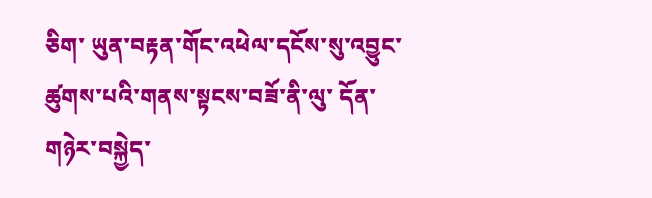ཅིག་ ཡུན་བརྟན་གོང་འཕེལ་དངོས་སུ་འབྱུང་ ཚུགས་པའི་གནས་སྟངས་བཟོ་ནི་ལུ་ དོན་གཉེར་བསྐྱེད་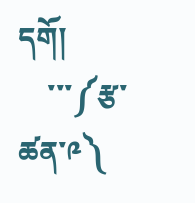དགོ།
    ་་་༼རྩ་ཚན་༩༽